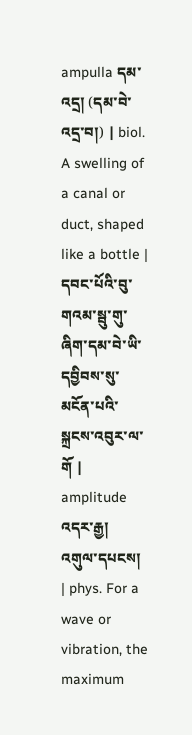ampulla དམ་འདྲ། (དམ་བེ་འདྲ་བ།) | biol. A swelling of a canal or duct, shaped like a bottle | དབང་པོའི་བུ་གའམ་སྦུ་གུ་ཞིག་དམ་བེ་ཡི་དབྱིབས་སུ་མངོན་པའི་སྐྲངས་འབུར་ལ་གོ |
amplitude འདར་རྒྱ། འགུལ་དཔངས། | phys. For a wave or vibration, the maximum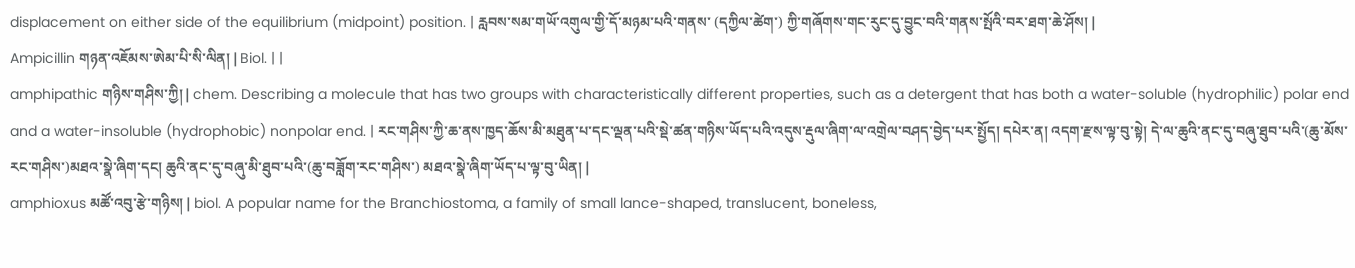displacement on either side of the equilibrium (midpoint) position. | རླབས་སམ་གཡོ་འགུལ་གྱི་དོ་མཉམ་པའི་གནས་ (དཀྱིལ་ཚེག་) ཀྱི་གཞོགས་གང་རུང་དུ་བྱུང་བའི་གནས་སྤོའི་བར་ཐག་ཆེ་ཤོས། |
Ampicillin གཉན་འཇོམས་ཨེམ་པི་སི་ལིན། | Biol. | |
amphipathic གཉིས་གཤིས་ཀྱི། | chem. Describing a molecule that has two groups with characteristically different properties, such as a detergent that has both a water-soluble (hydrophilic) polar end and a water-insoluble (hydrophobic) nonpolar end. | རང་གཤིས་ཀྱི་ཆ་ནས་ཁྱད་ཆོས་མི་མཐུན་པ་དང་ལྡན་པའི་སྡེ་ཚན་གཉིས་ཡོད་པའི་འདུས་རྡུལ་ཞིག་ལ་འགྲེལ་བཤད་བྱེད་པར་སྤྱོད། དཔེར་ན། འདག་རྫས་ལྟ་བུ་སྟེ། དེ་ལ་ཆུའི་ནང་དུ་བཞུ་ཐུབ་པའི་(ཆུ་མོས་རང་གཤིས་)མཐའ་སྣེ་ཞིག་དང། ཆུའི་ནང་དུ་བཞུ་མི་ཐུབ་པའི་(ཆུ་བཟློག་རང་གཤིས་) མཐའ་སྣེ་ཞིག་ཡོད་པ་ལྟ་བུ་ཡིན། |
amphioxus མཚོ་འབུ་རྩེ་གཉིས། | biol. A popular name for the Branchiostoma, a family of small lance-shaped, translucent, boneless,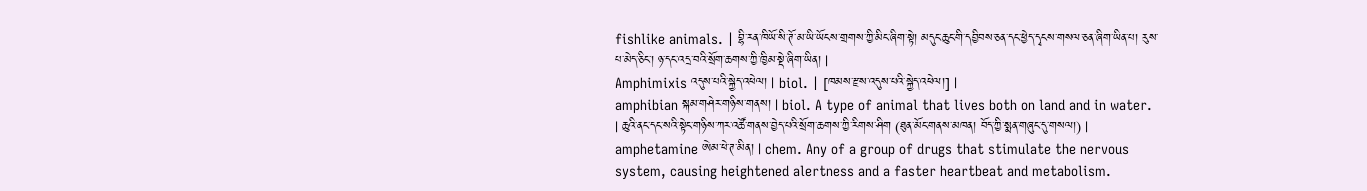fishlike animals. | བྷི་རན་ཁིཡོ་སི་ཊོ་མ་ཡི་ཡོངས་གྲགས་ཀྱི་མིང་ཞིག་སྟེ། མདུང་ཆུང་གི་དབྱིབས་ཅན་དང་ཕྱེད་དྭངས་གསལ་ཅན་ཞིག་ཡིན་པ། རུས་པ་མེད་ཅིང་། ཉ་དང་འདྲ་བའི་སྲོག་ཆགས་ཀྱི་ཁྱིམ་སྡེ་ཞིག་ཡིན། |
Amphimixis འདུས་པའི་སྐྱེད་འཕེལ། | biol. | [ཁམས་རྫས་འདུས་པའི་སྐྱེད་འཕེལ།] |
amphibian སྐམ་གཤེར་གཉིས་གནས། | biol. A type of animal that lives both on land and in water. | ཆུའི་ནང་དང་སའི་སྟེང་གཉིས་ཀར་འཚོ་གནས་བྱེད་པའི་སྲོག་ཆགས་ཀྱི་རིགས་ཤིག (ཐུན་མོང་གནས་མཁན། བོད་ཀྱི་སྨན་གཞུང་དུ་གསལ།) |
amphetamine ཨེམ་ཕེ་ཊ་མིན། | chem. Any of a group of drugs that stimulate the nervous system, causing heightened alertness and a faster heartbeat and metabolism.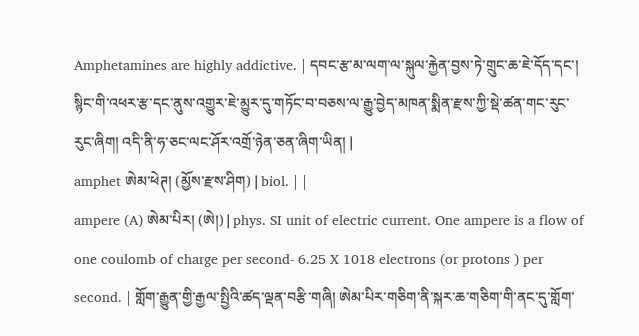Amphetamines are highly addictive. | དབང་རྩ་མ་ལག་ལ་སྐུལ་རྐྱེན་བྱས་ཏེ་གྲུང་ཆ་ཇེ་དོད་དང་། སྙིང་གི་འཕར་རྩ་དང་ནུས་འགྱུར་ཇེ་མྱུར་དུ་གཏོང་བ་བཅས་ལ་རྒྱུ་བྱེད་མཁན་སྨིན་རྫས་ཀྱི་སྡེ་ཚན་གང་རུང་རུང་ཞིག། འདི་ནི་ཧ་ཅང་ལང་ཤོར་འགྲོ་ཉེན་ཅན་ཞིག་ཡིན། |
amphet ཨེམ་ཕེཊ། (མྱོས་རྫས་ཤིག) | biol. | |
ampere (A) ཨེམ་པིར། (ཨེ།) | phys. SI unit of electric current. One ampere is a flow of one coulomb of charge per second- 6.25 X 1018 electrons (or protons ) per second. | གློག་རྒྱུན་གྱི་རྒྱལ་སྤྱིའི་ཚད་ལྡན་བརྩི་གཞི། ཨེམ་པིར་གཅིག་ནི་སྐར་ཆ་གཅིག་གི་ནང་དུ་གློག་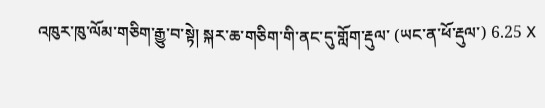འཁུར་ཁུ་ལོམ་གཅིག་རྒྱུ་བ་སྟེ། སྐར་ཆ་གཅིག་གི་ནང་དུ་གློག་རྡུལ་ (ཡང་ན་ཕོ་རྡུལ་) 6.25 X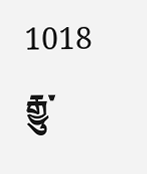1018 རྒྱུ་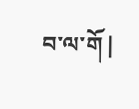བ་ལ་གོ |